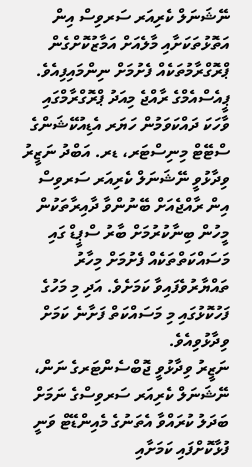ނޭޝަނަލް ކެރިއަރ ސަރވިސް އިން އަތޮޅުތަކަށާއި މާލެއަށް އަމާޒުކޮށްގެން ޕްރޮގްރާމުތަކެއް ފެށުމަށް ނިންމައިފިއެވެ.
ޕީއެސްއެމްގެ ރާއްޖެ މިއަދު ޕްރޮގްރާމްގައި ވާހަކަ ދައްކަވަމުން ހަޔަރ އެޑިއުކޭޝަންގެ ސްޓޭޓް މިނިސްޓަރ، ޑރ. އަބްދު ނަޒީރު ވިދާޅުވީ ނޭޝަނަލް ކެރިއަރ ސަރވިސް އިން ރާއްޖެއަށް ބޭނުންވާ ދާއިރާތަކުން މީހުން ބިނާކުރުމަށް ބާރު ސްޕީޑް ގައި މަސައްކަތްތަކެއް ފެށުމަށް މިހާރު ތައްޔާރުވެފައިވާ ކަމަށެވެ. އަދި މި މަހުގެ ފަހުކޮޅުގައި މި މަސައްކަތް ފަށާނެ ކަމަށް ވިދާޅުވިއެވެ.
ނަޒީރު ވިދާޅުވީ ޖޮބްސެންޓަރގެ ނަން، ނޭޝަނަލް ކެރިއަރ ސަރވިސްގެ ނަމަށް ބަދަލު ކުރައްވާ އެތަނުގެ މެއިންޑޭޓް ވަނީ ފުޅާކޮށްފައި ކަމަށާއި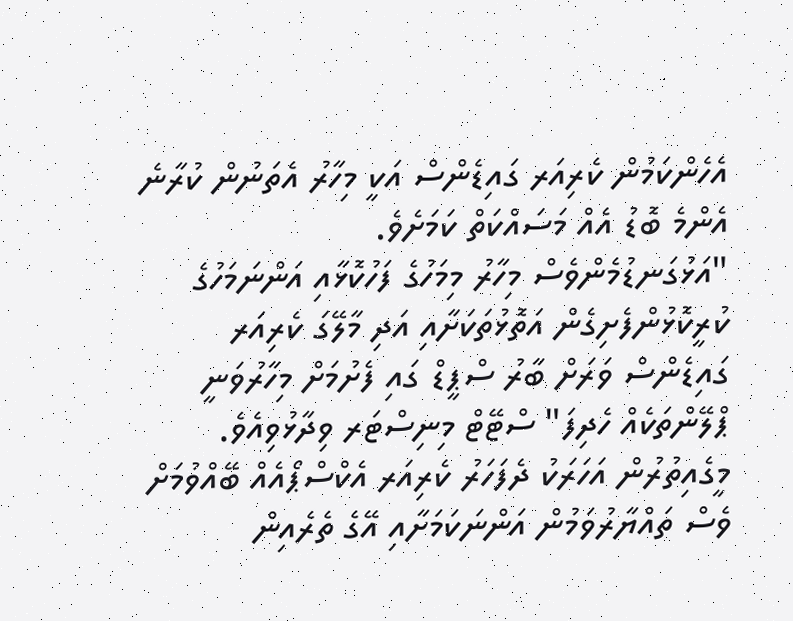އެހެންކަމުން ކެރިއަރ ގައިޑެންސް އަކީ މިހާރު އެތަނުން ކުރާނެ އެންމެ ބޮޑު އެއް މަސައްކަތް ކަމަށެވެ.
"އަޅުގަނޑުމެންވެސް މިހާރު މިމަހުގެ ފަހުކޮޅާއި އަންނަމަހުގެ ކުރީކޮޅުންފެށިގެން އަތޮޅުތަކަށާއި އަދި މާލޭގަ ކެރިއަރ ގައިޑެންސް ވަރަށް ބާރު ސްޕީޑް ގައި ފެށުމަށް މިހާރުވަނީ ޕްލޭންތަކެއް ހެދިފަ" ސްޓޭޓް މިނިސްޓަރ ވިދާޅުވިއެވެ.
މީގެއިތުރުން އަހަރަކު ދެފަހަރު ކެރިއަރ އެކްސްޕޯއެއް ބޭއްވުމަށް ވެސް ތައްޔާރުވަމުން އަންނަކަމަށާއި އޭގެ ތެރެއިން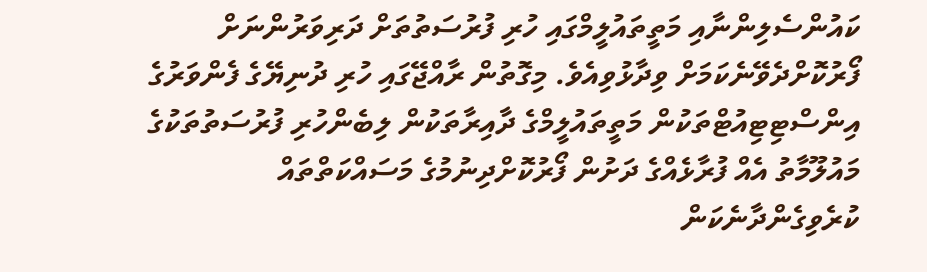ކައުންސެލިންނާއި މަތީތައުލީމްގައި ހުރި ފުރުސަތުތަށް ދަރިވަރުންނަށް ފޯރުކޮށްދެވޭނެކަމަށް ވިދާޅުވިއެވެ. މިގޮތުން ރާއްޖޭގައި ހުރި ދުނިޔޭގެ ފެންވަރުގެ އިންސްޓިޓިއުޓްތަކުން މަތީތައުލީމްގެ ދާއިރާތަކުން ލިބެންހުރި ފުރުސަތުތަކުގެ މައުލޫމާތު އެއް ފުރާޅެއްގެ ދަށުން ފޯރުކޮށްދިނުމުގެ މަސައްކަތްތައް ކުރެވިގެންދާނެކަން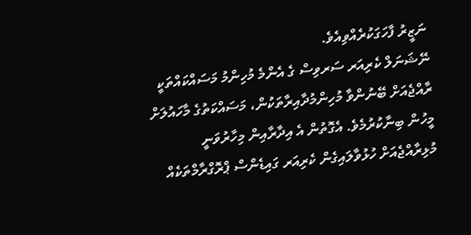ނަޒީރު ފާހަގަކުރެއްވިއެވެ.
ނޭޝަނަލް ކެރިއަރ ސަރވިސް ގެ އެންމެ މުހިންމު މަސައްކައްތަކީ ރާއްޖެއަށް ބޭނުންވާ މުހިންމުދާއިރާތަކުން، މަސައްކަތުގެ މާހައުލަށް މީހުން ބިނާކުރުމެވެ. އެގޮތުން އެ އިދާރާއިން މިހާރުވަނީ މުޅިރާއްޖެއަށް ހުޅުވާލައިގެން ކެރިއަރ ގައިޑެންސް ޕްރޮގްރާމްތަކެއް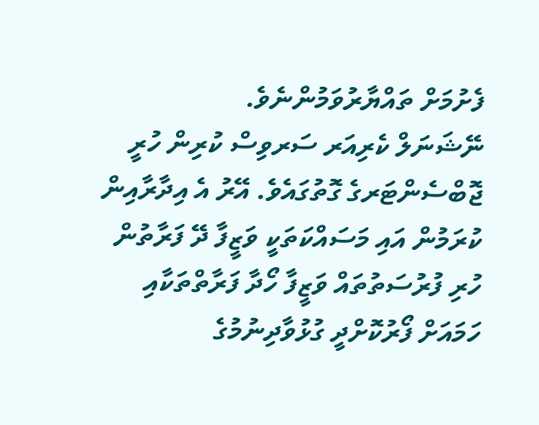ފެށުމަށް ތައްޔާރުވަމުންނެވެ.
ނޭޝަނަލް ކެރިއަރ ސަރވިސް ކުރިން ހުރީ ޖޮބްސެންޓަރގެ ގޮތުގައެވެ. އޭރު އެ އިދާރާއިން ކުރަމުން އައި މަސައްކަތަކީ ވަޒީފާ ދޭ ފަރާތުން ހުރި ފުރުސަތުތައް ވަޒީފާ ހޯދާ ފަރާތްތަކާއި ހަމައަށް ފޯރުކޮށްދީ ގުޅުވާދިނުމުގެ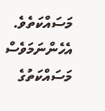މަސައްކަތެވެ.
އެހެންނަމަވެސް މަސައްކަތުގެ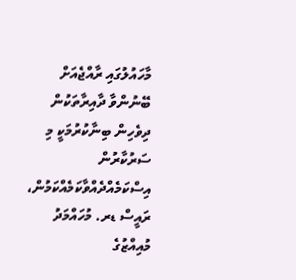މާހައުލުގައި ރާއްޖެއަށް ބޭނުންވާ ދާއިރާތަކުން ދިވެހިން ބިނާކުރުމަކީ މި ސަރުކާރުން އިސްކަމެއްދެއްވާކަމެއްކަމުން، ރައީސް ޑރ. މުހައްމަދު މުއިއްޒުގެ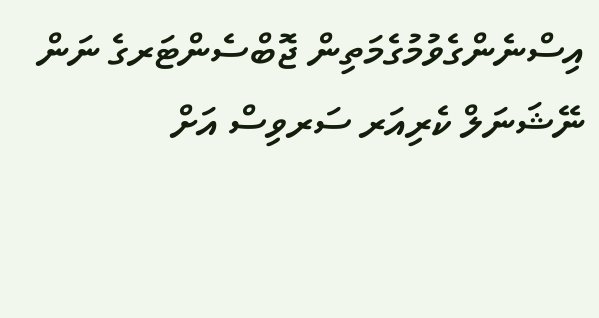އިސްނެންގެވުމުގެމަތިން ޖޮބްސެންޓަރގެ ނަން ނޭޝަނަލް ކެރިއަރ ސަރވިސް އަށް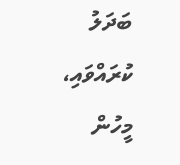ބަދަލު ކުރައްވައި، މީހުން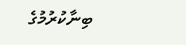ބިނާކުރުމުގެ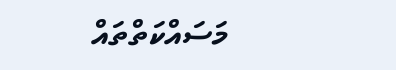މަސައްކަތްތައް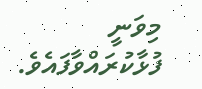މިވަނީ ފުޅާކުރައްވާފައެވެ.